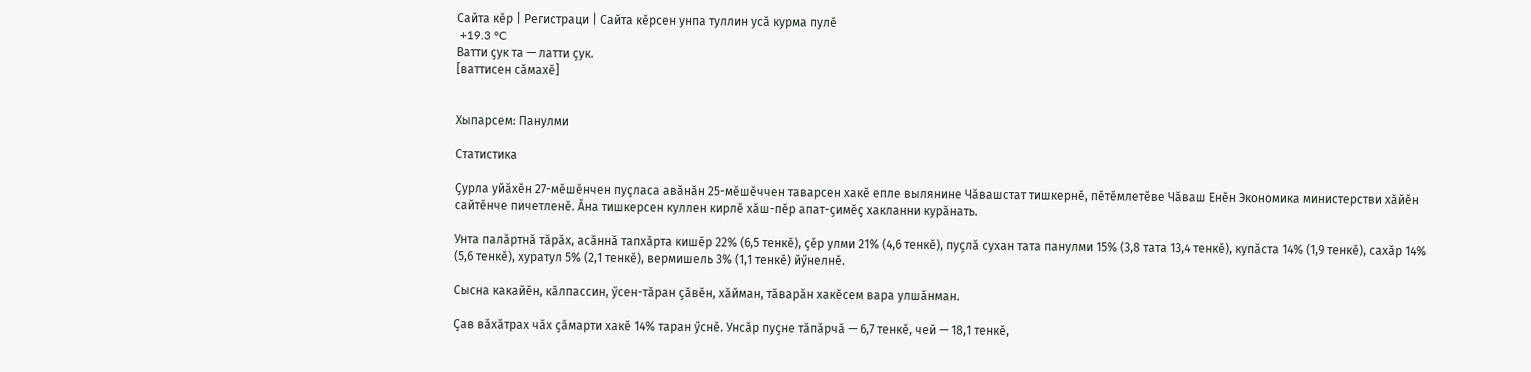Сайта кӗр | Регистраци | Сайта кӗрсен унпа туллин усӑ курма пулӗ
 +19.3 °C
Ватти ҫук та — латти ҫук.
[ваттисен сӑмахӗ]


Хыпарсем: Панулми

Статистика

Ҫурла уйӑхӗн 27-мӗшӗнчен пуҫласа авӑнӑн 25-мӗшӗччен таварсен хакӗ епле вылянине Чӑвашстат тишкернӗ, пӗтӗмлетӗве Чӑваш Енӗн Экономика министерстви хӑйӗн сайтӗнче пичетленӗ. Ӑна тишкерсен куллен кирлӗ хӑш-пӗр апат-ҫимӗҫ хакланни курӑнать.

Унта палӑртнӑ тӑрӑх, асӑннӑ тапхӑрта кишӗр 22% (6,5 тенкӗ), ҫӗр улми 21% (4,6 тенкӗ), пуҫлӑ сухан тата панулми 15% (3,8 тата 13,4 тенкӗ), купӑста 14% (1,9 тенкӗ), сахӑр 14% (5,6 тенкӗ), хуратул 5% (2,1 тенкӗ), вермишель 3% (1,1 тенкӗ) йӳнелнӗ.

Сысна какайӗн, кӑлпассин, ӳсен-тӑран ҫӑвӗн, хӑйман, тӑварӑн хакӗсем вара улшӑнман.

Ҫав вӑхӑтрах чӑх ҫӑмарти хакӗ 14% таран ӳснӗ. Унсӑр пуҫне тӑпӑрчӑ — 6,7 тенкӗ, чей — 18,1 тенкӗ,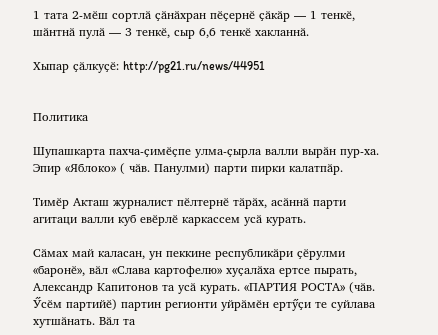1 тата 2-мӗш сортлӑ ҫӑнӑхран пӗҫернӗ ҫӑкӑр — 1 тенкӗ, шӑнтнӑ пулӑ — 3 тенкӗ, сыр 6,6 тенкӗ хакланнӑ.

Хыпар ҫӑлкуҫӗ: http://pg21.ru/news/44951


Политика

Шупашкарта пахча-ҫимӗҫпе улма-ҫырла валли вырӑн пур-ха. Эпир «Яблоко» ( чӑв. Панулми) парти пирки калатпӑр.

Тимӗр Акташ журналист пӗлтернӗ тӑрӑх, асӑннӑ парти агитаци валли куб евӗрлӗ каркассем усӑ курать.

Сӑмах май каласан, ун пеккине республикӑри ҫӗрулми «баронӗ», вӑл «Слава картофелю» хуҫалӑха ертсе пырать, Александр Капитонов та усӑ курать. «ПАРТИЯ РОСТА» (чӑв. Ӳсӗм партийӗ) партин регионти уйрӑмӗн ертӳҫи те суйлава хутшӑнать. Вӑл та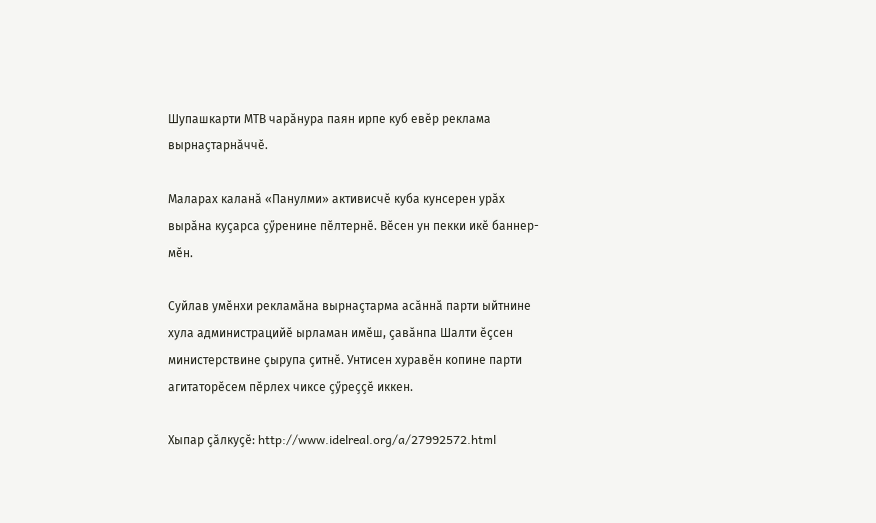Шупашкарти МТВ чарӑнура паян ирпе куб евӗр реклама вырнаҫтарнӑччӗ.

Маларах каланӑ «Панулми» активисчӗ куба кунсерен урӑх вырӑна куҫарса ҫӳренине пӗлтернӗ. Вӗсен ун пекки икӗ баннер-мӗн.

Суйлав умӗнхи рекламӑна вырнаҫтарма асӑннӑ парти ыйтнине хула администрацийӗ ырламан имӗш, ҫавӑнпа Шалти ӗҫсен министерствине ҫырупа ҫитнӗ. Унтисен хуравӗн копине парти агитаторӗсем пӗрлех чиксе ҫӳреҫҫӗ иккен.

Хыпар ҫӑлкуҫӗ: http://www.idelreal.org/a/27992572.html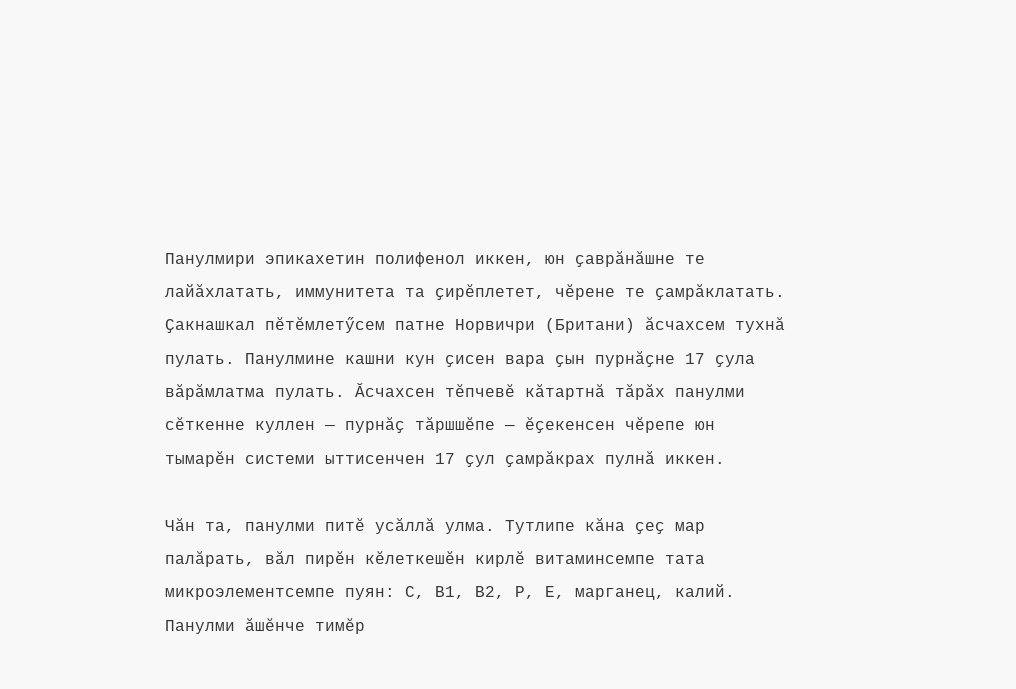Панулмири эпикахетин полифенол иккен, юн ҫаврӑнӑшне те лайӑхлатать, иммунитета та ҫирӗплетет, чӗрене те ҫамрӑклатать. Ҫакнашкал пӗтӗмлетӳсем патне Норвичри (Британи) ӑсчахсем тухнӑ пулать. Панулмине кашни кун ҫисен вара ҫын пурнӑҫне 17 ҫула вӑрӑмлатма пулать. Ӑсчахсен тӗпчевӗ кӑтартнӑ тӑрӑх панулми сӗткенне куллен — пурнӑҫ тӑршшӗпе — ӗҫекенсен чӗрепе юн тымарӗн системи ыттисенчен 17 ҫул ҫамрӑкрах пулнӑ иккен.

Чӑн та, панулми питӗ усӑллӑ улма. Тутлипе кӑна ҫеҫ мар палӑрать, вӑл пирӗн кӗлеткешӗн кирлӗ витаминсемпе тата микроэлементсемпе пуян: С, В1, В2, Р, Е, марганец, калий. Панулми ӑшӗнче тимӗр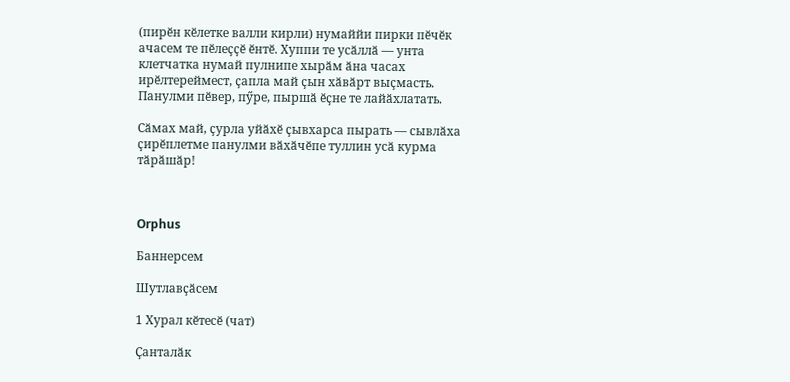(пирӗн кӗлетке валли кирли) нумаййи пирки пӗчӗк ачасем те пӗлеҫҫӗ ӗнтӗ. Хуппи те усӑллӑ — унта клетчатка нумай пулнипе хырӑм ӑна часах ирӗлтереймест, ҫапла май ҫын хӑвӑрт выҫмасть. Панулми пӗвер, пӳре, пыршӑ ӗҫне те лайӑхлатать.

Сӑмах май, ҫурла уйӑхӗ ҫывхарса пырать — сывлӑха ҫирӗплетме панулми вӑхӑчӗпе туллин усӑ курма тӑрӑшӑр!



Orphus

Баннерсем

Шутлавҫӑсем

1 Хурал кӗтесӗ (чат)

Ҫанталӑк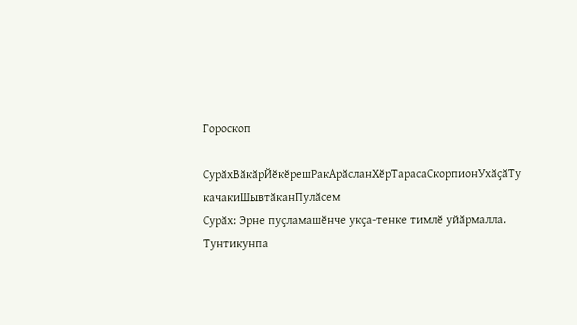Гороскоп

СурӑхВӑкӑрЙӗкӗрешРакАрӑсланХӗрТарасаСкорпионУхӑҫӑТу качакиШывтӑканПулӑсем
Сурӑх: Эрне пуҫламашӗнче укҫа-тенке тимлӗ уйӑрмалла. Тунтикунпа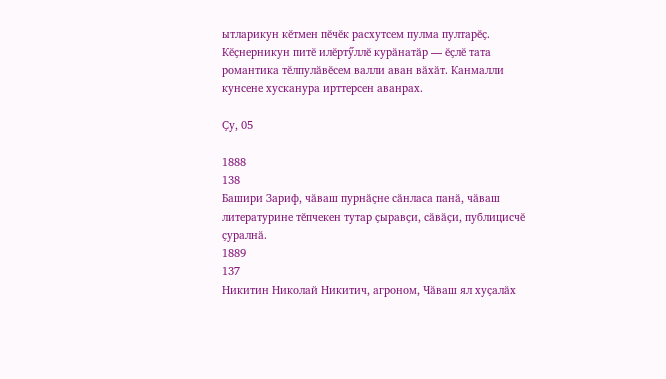ытларикун кӗтмен пӗчӗк расхутсем пулма пултарӗҫ. Кӗҫнерникун питӗ илӗртӳллӗ курӑнатӑр — ӗҫлӗ тата романтика тӗлпулӑвӗсем валли аван вӑхӑт. Канмалли кунсене хусканура ирттерсен аванрах.

Ҫу, 05

1888
138
Башири Зариф, чӑваш пурнӑҫне сӑнласа панӑ, чӑваш литературине тӗпчекен тутар ҫыравҫи, сӑвӑҫи, публицисчӗ ҫуралнӑ.
1889
137
Никитин Николай Никитич, агроном, Чӑваш ял хуҫалӑх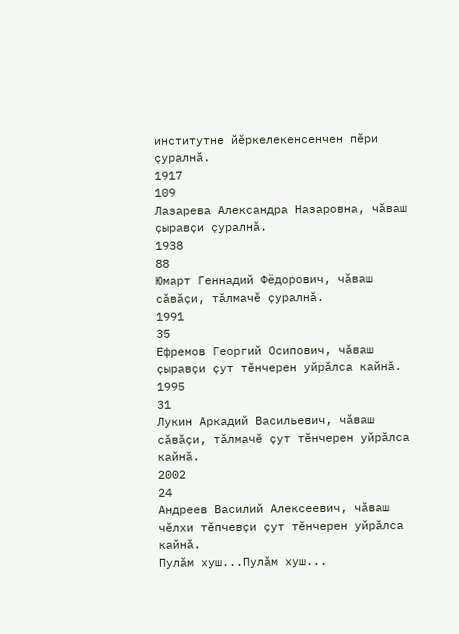институтне йӗркелекенсенчен пӗри ҫуралнӑ.
1917
109
Лазарева Александра Назаровна, чӑваш ҫыравҫи ҫуралнӑ.
1938
88
Юмарт Геннадий Фёдорович, чӑваш сӑвӑҫи, тӑлмачӗ ҫуралнӑ.
1991
35
Ефремов Георгий Осипович, чӑваш ҫыравҫи ҫут тӗнчерен уйрӑлса кайнӑ.
1995
31
Лукин Аркадий Васильевич, чӑваш сӑвӑҫи, тӑлмачӗ ҫут тӗнчерен уйрӑлса кайнӑ.
2002
24
Андреев Василий Алексеевич, чӑваш чӗлхи тӗпчевҫи ҫут тӗнчерен уйрӑлса кайнӑ.
Пулӑм хуш...Пулӑм хуш...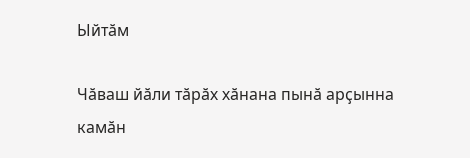Ыйтӑм

Чӑваш йӑли тӑрӑх хӑнана пынӑ арҫынна камӑн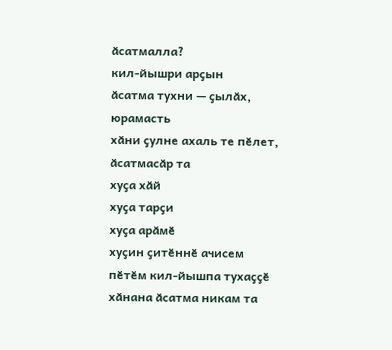ӑсатмалла?
кил-йышри арҫын
ӑсатма тухни — ҫылӑх, юрамасть
хӑни ҫулне ахаль те пӗлет, ӑсатмасӑр та
хуҫа хӑй
хуҫа тарҫи
хуҫа арӑмӗ
хуҫин ҫитӗннӗ ачисем
пӗтӗм кил-йышпа тухаҫҫӗ
хӑнана ӑсатма никам та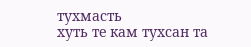тухмасть
хуть те кам тухсан та